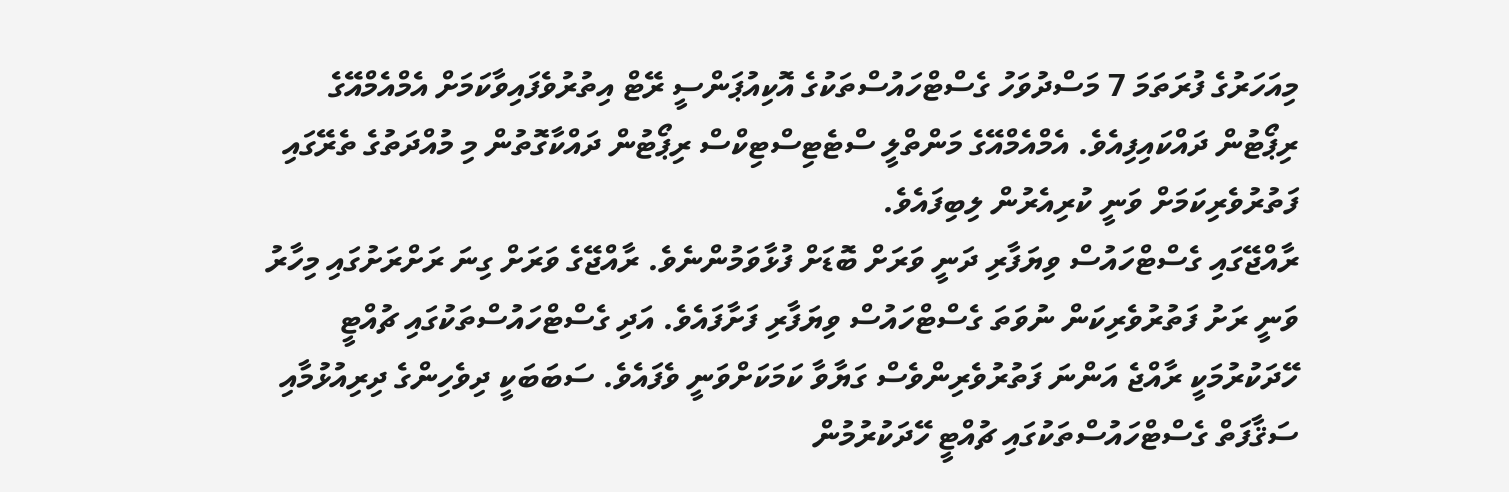މިއަހަރުގެ ފުރަތަމަ 7 މަސްދުވަހު ގެސްޓްހައުސްތަކުގެ އޮކިއުޕަންސީ ރޭޓް އިތުރުވެފައިވާކަމަށް އެމްއެމްއޭގެ ރިޕޯޓުން ދައްކައިފިއެވެ. އެމްއެމްއޭގެ މަންތްލީ ސްޓެޓިސްޓިކްސް ރިޕޯޓުން ދައްކާގޮތުން މި މުއްދަތުގެ ތެރޭގައި ފަތުރުވެރިކަމަށް ވަނީ ކުރިއެރުން ލިބިފައެވެ.
ރާއްޖޭގައި ގެސްޓްހައުސް ވިޔަފާރި ދަނީ ވަރަށް ބޮޑަށް ފުޅާވަމުންނެވެ. ރާއްޖޭގެ ވަރަށް ގިނަ ރަށްރަށުގައި މިހާރު ވަނީ ރަށު ފަތުރުވެރިކަން ނުވަތަ ގެސްޓްހައުސް ވިޔަފާރި ފަށާފައެވެ. އަދި ގެސްޓްހައުސްތަކުގައި ޗުއްޓީ ހޭދަކުރުމަކީ ރާއްޖެ އަންނަ ފަތުރުވެރިންވެސް ގަޔާވާ ކަމަކަށްވަނީ ވެފައެވެ. ސަބަބަކީ ދިވެހިންގެ ދިރިއުޅުމާއި ސަޤާފަތް ގެސްޓްހައުސްތަކުގައި ޗުއްޓީ ހޭދަކުރުމުން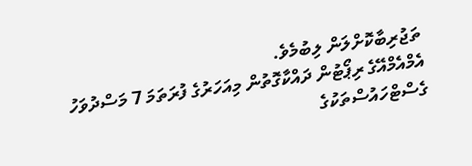ތަޖުރިބާކޮށްލަން ލިބުމެވެ.
އެމްއެމްއޭގެ ރިޕޯޓުން ދައްކާގޮތުން މިއަހަރުގެ ފުރަތަމަ 7 މަސްދުވަހު ގެސްޓްހައުސްތަކުގެ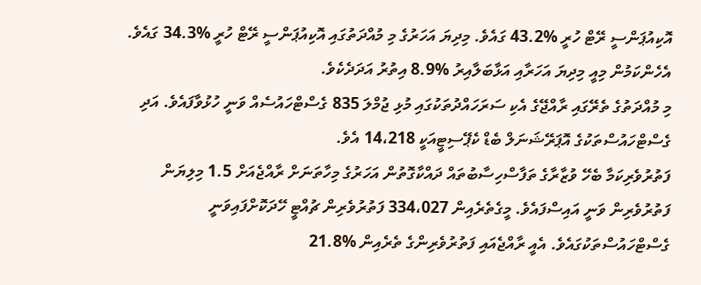އޮކިއުޕަންސީ ރޭޓް ހުރީ %43.2 ގައެވެ. މިދިޔަ އަހަރުގެ މި މުއްދަތުގައި އޮކިއުޕަންސީ ރޭޓް ހުރީ %34.3 ގައެވެ. އެހެންކަމުން މިއީ މިދިޔަ އަހަރާއި އަޅާބަލާއިރު %8.9 އިތުރު އަދަދެކެވެ.
މި މުއްދަތުގެ ތެރޭގައި ރާއްޖޭގެ އެކި ސަރަހައްދުތަކުގައި މުޅި ޖުމްލަ 835 ގެސްޓްހައުސެއް ވަނީ ހުޅުވާފައެވެ. އަދި ގެސްޓްހައުސްތަކުގެ އޮޕަރޭޝަނަލް ބެޑް ކެޕޭސިޓީއަކީ 14،218 އެވެ.
ފަތުރުވެރިކަމާ ބެހޭ ވުޒާރާގެ ތަފާސްހިސާބުތައް ދައްކާގޮތުން އަހަރުގެ މިހާތަނަށް ރާއްޖެއަށް 1.5 މިލިޔަން ފަތުރުވެރިން ވަނީ އައިސްފައެވެ. މީގެތެރެއިން 334،027 ފަތުރުވެރިން ޗުއްޓީ ހޭދަކޮށްފައިވަނީ ގެސްޓްހައުސްތަކުގައެވެ. އެއީ ރާއްޖެއައި ފަތުރުވެރިންގެ ތެރެއިން %21.8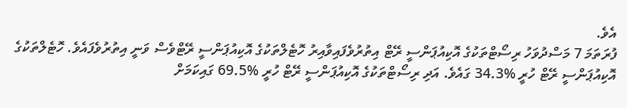އެވެ.
ފުރަތަމަ 7 މަސްދުވަހު ރިސޯޓްތަކުގެ އޮކިއުޕަންސީ ރޭޓް އިތުރުވެފައިވާއިރު ހޮޓެލްތަކުގެ އޮކިއުޕަންސީ ރޭޓްވެސް ވަނީ އިތުރުވެފައެވެ. ހޮޓެލްތަކުގެ އޮކިއުޕަންސީ ރޭޓް ހުރީ %34.3 ގައެވެ. އަދި ރިސޯޓްތަކުގެ އޮކިއުޕަންސީ ރޭޓް ހުރީ %69.5 ގައިކަމަށް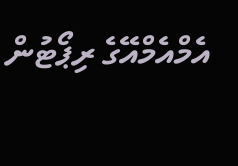އެމްއެމްއޭގެ ރިޕޯޓުން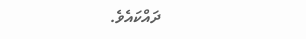ދައްކައެވެ.